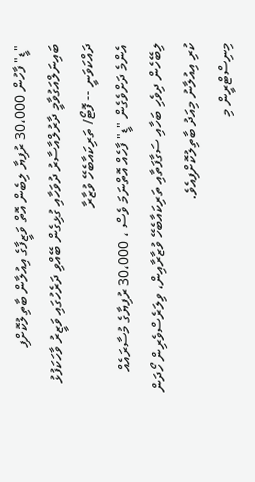"ޑީ" ފާހުން 30،000 ރުފިޔާ ލިބެން އޮތް ވަޒީފާގެ އިއުލާން ބާތިލުކޮށްފި
ބައިނަލްއަގުވާމީ ދާރުލްއާސާރު ދުވަހާއި ގުޅިގެން ބޭއްވި ދަރެހުގައި ވަޒީރު ވާހަކަފުޅު ދައްކަވަނީ -- ފޮޓޯ/ ތަރިކައާބެހޭ ވުޒާރާ
އެންމެ ދަށްވެގެން "ޑީ" ފާހެއް އޮތްނަމަ ވެސް ، 30،000 ރުފިޔާގެ މުސާރައެއް ލިބޭހެން ދިވެހި ބަހާއި ސަގާފަތާއި ތަރިކައާބެހޭ ވުޒާރާއިން، ވިލަރެސްވެރިން ހޯދަން ކުރި އިއުލާނު މިއަދު ބާތިލުކޮށްފިއެވެ.
މިނިސްޓްރީން މި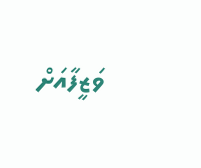ވަޒީފާއަށް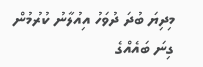މިދިޔަ ބުދަ ދުވަހު އިއުލާނު ކުރުމުން ގިނަ ބައެއްގެ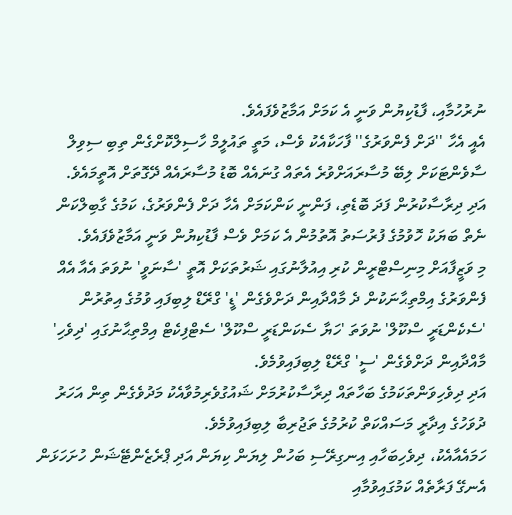ނުރުހުމާއި، ފާޑުކިޔުން ވަނީ އެ ކަމަށް އަމާޒުވެފައެވެ.
އެއީ އެހާ ''ދަށް ފެންވަރުގެ'' ފާހަކާއެކު ވެސް، މަތީ ތައުލީމް ހާސިލްކޮށްގެން ތިބި ސިވިލް ސާވެންޓަކަށް ލިބޭ މުސާރައަށްވުރެ އެތައް ގުނައެއް ބޮޑު މުސާރައެއް ދޭގޮތަށް އޮތީމައެވެ.
އަދި ދިރާސާކުރުން ފަދަ ބޮޑެތި، ފަންނީ ކަންކަމަށް އެހާ ދަށް ފެންވަރުގެ، ކަމުގެ ގާބިލްކަން ނެތް ބަޔަކު ހޮވުމުގެ ފުރުސަތު އޮތުމުން އެ ކަމަށް ވެސް ފާޑުކިޔުން ވަނީ އަމާޒުވެފައެވެ.
މި ވަޒީފާއަށް މިނިސްޓްރީން ކުރި އިއުލާނުގައި ޝަރުތަކަށް އޮތީ 'ސާނަވީ' ނުވަތަ އެއާ އެއް ފެންވަރުގެ އިމްތިޙާނަކުން ދެ މާއްދާއިން ދަށްވެގެން 'ޑީ' ގްރޭޑް ލިބިފައި ވުމުގެ އިތުރުން 'ސެކެންޑަރީ ސްކޫލް' ނުވަތަ 'ހަޔާ ސެކަންޑަރީ ސްކޫލް' ސެޓްފިކެޓް އިމްތިޙާނުގައި 'ދިވެހި' މާއްދާއިން ދަށްވެގެން 'ސީ' ގްރޭޑް ލިބިފައިވުމެވެ.
އަދި ދިވެހިވަންތަކަމުގެ ބަހާތައް ދިރާސާކުރުމަށް ޝައުގުވެރިމުވާއެކު މަދުވެގެން ތިން އަހަރު ދުވަހުގެ އިދާރީ މަސައްކަތް ކުރުމުގެ ތަޖުރިބާ ލިބިފައިވުމެވެ.
ހަމައެއާއެކު، ދިވެހިބަހާއި އިނގިރޭސި ބަހުން ލިޔަން ކިޔަން އަދި ޕްރެޒެންޓޭޝަން ހުށަހަޅަން އެނގޭ ފަރާތެއް ކަމުގައިވުމާއި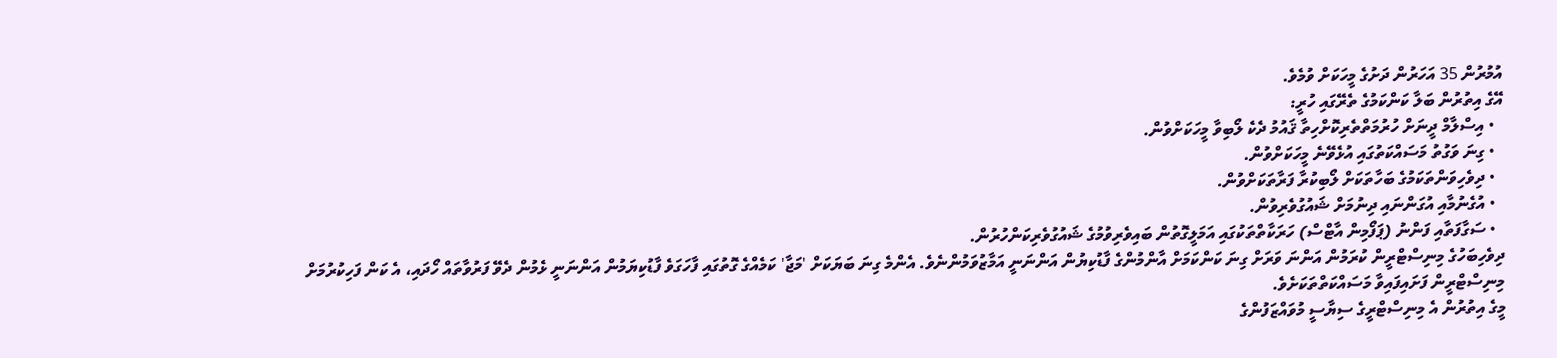އުމުރުން 35 އަހަރުން ދަށުގެ މީހަކަށް ވުމެވެ.
އޭގެ އިތުރުން ބަލާ ކަންކަމުގެ ތެރޭގައި ހުރީ:
  • އިސްލާމް ދީނަށް ހުރުމަތްތެރިކޮށްހިތާ ޤައުމު ދެކެ ލޯބިވާ މީހަކަށްވުން.
  • ގިނަ ވަގުތު މަސައްކަތުގައި އުޅެވޭނެ މީހަކަށްވުން.
  • ދިވެހިވަންތަކަމުގެ ބަހާތަކަށް ލޯބިކުރާ ފަރާތަކަށްވުން.
  • އުގެނުމާއި އުގަންނައި ދިނުމަށް ޝައުގުވެރިވުން.
  • ސަގާފަތާއި ފަންނު (ޕަފޯމިން އާޓްސް) ހަރަކާތްތަކުގައި އަމަލީގޮތުން ބައިވެރިވުމުގެ ޝައުގުވެރިކަންހުރުން.
ދިވެހިބަހުގެ މިނިސްޓްރީން ކުރަމުން އަންނަ ވަރަށް ގިނަ ކަންކަމަށް އާންމުންގެ ފާޑުކިޔުން އަންނަނީ އަމާޒުވަމުންނެވެ. އެންމެ ގިނަ ބަޔަކަށް 'މަޖާ' ކަމެއްގެ ގޮތުގައި ފާހަގަވެ ފާޑުކިޔަމުން އަންނަނީ ޅެމުން ދެވޭ ފަރުވާތައް ހޯދައި، އެ ކަން ފަހިކުރުމަށް މިނިސްޓްރީން ފަށައިފައިވާ މަސައްކަތްތަކަށެވެ.
މީގެ އިތުރުން އެ މިނިސްޓްރީގެ ސިޔާސީ މުވައްޒަފުންގެ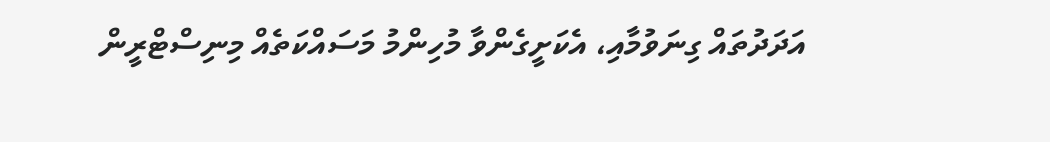އަދަދުތައް ގިނަވުމާއި، އެކަށީގެންވާ މުހިންމު މަސައްކަތެއް މިނިސްޓްރީން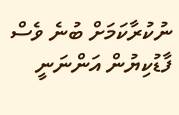ނުކުރާކަމަށް ބުނެ ވެސް ފާޑުކިޔުން އަންނަނީ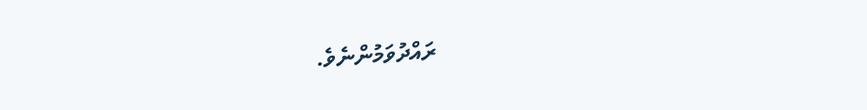ރައްދުވަމުންނެވެ.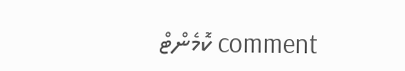comment ކޮމެންޓް